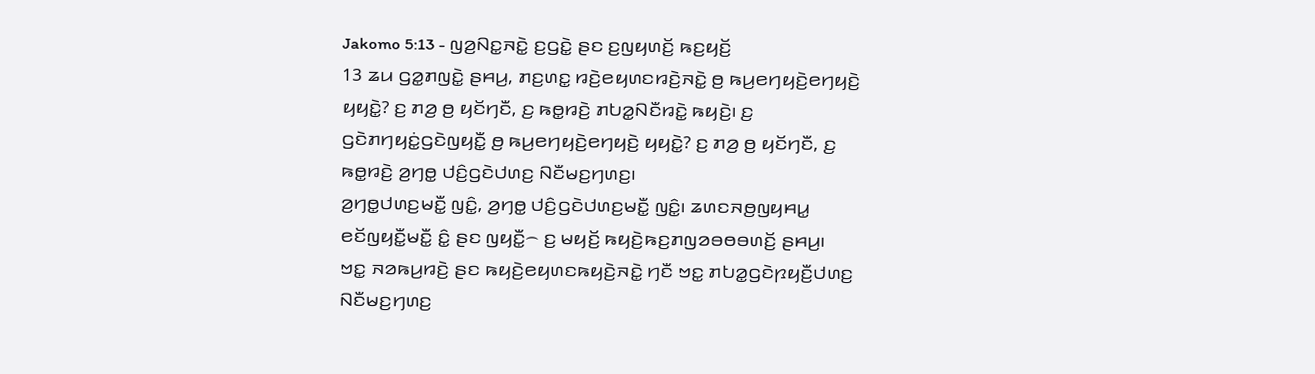Jakomo 5:13 - ꤜꤤ꤬ꤡꤢ꤭ꤏꤢꤧ꤭ ꤢ꤬ꤞꤢꤧ꤭ ꤔꤢ ꤢ꤬ꤜꤟꤛꤢꤩ꤬ ꤒꤢ꤬ꤟꤢꤩ꤬
13 ꤘꤣ ꤞꤤ꤭ꤊꤜꤢꤧ꤭ ꤔꤌꤣ꤬, ꤊꤢ꤬ꤛꤢ꤭ ꤙꤢꤧ꤬ꤕꤟꤛꤢꤙꤢꤧ꤬ꤏꤢꤧ꤭ ꤥ꤬ ꤒꤣ꤬ꤕꤚꤟꤢꤧ꤬ꤕꤚꤟꤢꤧ꤬ ꤟꤟꤢꤧ꤭? ꤢ꤬ ꤊꤤ꤬ ꤥ꤬ ꤟꤢꤩꤚꤢꤪ, ꤢ꤬ ꤒꤥ꤭ꤙꤢꤧ꤬ ꤊꤝꤤ꤭ꤡꤢꤪꤙꤢꤧ꤭ ꤒꤟꤢꤧ꤬꤯ ꤢ꤬ ꤞꤢꤧꤊꤚꤟꤢꤦ꤭ꤞꤢꤧꤜꤟꤢꤪ꤭ ꤥ꤬ ꤒꤣ꤬ꤕꤚꤟꤢꤧ꤬ꤕꤚꤟꤢꤧ꤬ ꤟꤟꤢꤧ꤭? ꤢ꤬ ꤊꤤ꤬ ꤥ꤬ ꤟꤢꤩꤚꤢꤪ, ꤢ꤬ ꤒꤥ꤭ꤙꤢꤧ꤬ ꤤ꤬ꤚꤥ꤭ ꤓꤢꤨ꤬ꤞꤢꤧꤓꤛꤢ꤬ ꤡꤢꤪꤗꤢ꤬ꤚꤛꤢ꤬꤯
ꤤ꤬ꤚꤥ꤭ꤓꤛꤢ꤬ꤗꤢꤪ꤭ ꤜꤢꤨ꤭, ꤤ꤬ꤚꤥ꤭ ꤓꤢꤨ꤬ꤞꤢꤧꤓꤛꤢ꤬ꤗꤢꤪ꤭ ꤜꤢꤨ꤭꤯ ꤘꤛꤢꤏꤥ꤬ꤜꤟꤌꤣ꤭ ꤕꤢꤩꤜꤟꤢꤪ꤭ꤗꤢꤪ꤭ ꤢꤨ꤭ ꤔꤢ ꤜꤟꤢꤪ꤭꤮ ꤢ꤬ ꤗꤟꤢꤩ꤬ ꤒꤟꤢꤧ꤬ꤒꤢ꤬ꤊꤜꤤꤋꤥꤋꤛꤢꤩ꤬ ꤔꤌꤣ꤬꤯
ꤠꤢ꤭ ꤏꤤꤒꤣ꤬ꤙꤢꤧ꤬ ꤔꤢ ꤒꤟꤢꤧ꤬ꤕꤟꤛꤢꤒꤟꤢꤧ꤬ꤏꤢꤧ꤭ ꤚꤢꤪ ꤠꤢ꤭ ꤊꤝꤤ꤭ꤞꤢꤧꤐꤟꤢꤪ꤬ꤓꤛꤢ꤬ ꤡꤢꤪꤗꤢ꤬ꤚꤛꤢ꤬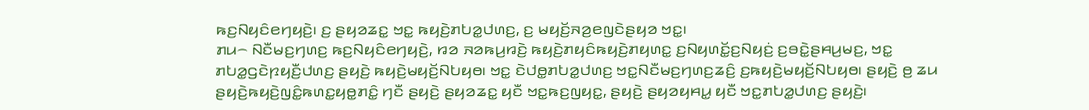ꤒꤢ꤬ꤡꤟꤢꤨꤕꤚꤟꤢꤧ꤬꤯ ꤢ꤬ ꤔꤟꤤꤘꤢ꤭ ꤠꤢ꤭ ꤒꤟꤢꤧ꤬ꤊꤝꤤ꤭ꤓꤛꤢ꤬, ꤢ꤬ ꤗꤟꤢꤩ꤬ꤏꤤ꤬ꤕꤜꤢꤧꤔꤟꤤ ꤠꤢ꤭꤯
ꤊꤣ꤮ ꤡꤢꤪꤗꤢ꤬ꤚꤛꤢ꤬ ꤒꤢ꤬ꤡꤟꤢꤨꤕꤚꤟꤢꤧ꤬, ꤙꤤ ꤏꤤꤒꤣ꤬ꤙꤢꤧ꤬ ꤒꤟꤢꤧ꤬ꤊꤟꤢꤨꤒꤟꤢꤧ꤬ꤊꤟꤛꤢ꤭ ꤢ꤬ꤡꤟꤛꤢꤩ꤭ꤢ꤬ꤡꤟꤢꤦ꤬ ꤢ꤬ꤋꤢꤧ꤭ꤔꤌꤣ꤬ꤗꤢ꤬, ꤠꤢ꤭ ꤊꤝꤤ꤭ꤞꤢꤧꤐꤟꤢꤪ꤬ꤓꤛꤢ꤬ ꤔꤟꤢꤧ꤬ ꤒꤟꤢꤧ꤬ꤗꤟꤢꤩ꤬ꤡꤝꤟꤥ꤯ ꤠꤢ꤭ ꤢꤧꤓꤥ꤭ꤊꤝꤤ꤭ꤓꤛꤢ꤬ ꤠꤢ꤭ꤡꤢꤪꤗꤢ꤬ꤚꤛꤢ꤬ꤘꤢꤨ꤬ ꤢ꤬ꤒꤟꤢꤧ꤬ꤗꤟꤢꤩ꤬ꤡꤝꤟꤥ꤯ ꤔꤟꤢꤧ꤬ ꤥ꤬ ꤘꤣ ꤔꤟꤢꤧ꤬ꤒꤟꤢꤧ꤬ꤜꤢꤨ꤭ꤒꤛꤢ꤭ꤟꤥ꤭ꤊꤢꤨ꤭ ꤚꤢꤪ ꤔꤟꤢꤧ꤬ ꤔꤟꤤꤘꤢ꤭ ꤟꤢꤪ ꤠꤢ꤭ꤒꤢ꤬ꤜꤟꤢ꤭, ꤔꤟꤢꤧ꤬ ꤔꤟꤤꤟꤌꤣ꤭ ꤟꤢꤪ ꤠꤢ꤭ꤊꤝꤤ꤭ꤓꤛꤢ꤬ ꤔꤟꤢꤧ꤬꤯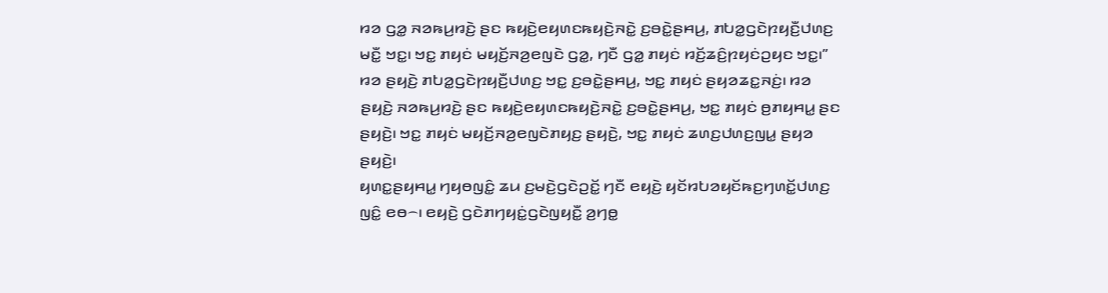ꤙꤤ ꤞꤤ꤭ ꤏꤤꤒꤣ꤬ꤙꤢꤧ꤬ ꤔꤢ ꤒꤟꤢꤧ꤬ꤕꤟꤛꤢꤒꤟꤢꤧ꤬ꤏꤢꤧ꤭ ꤢ꤬ꤋꤢꤧ꤭ꤔꤌꤣ꤬, ꤊꤝꤤ꤭ꤞꤢꤧꤐꤟꤢꤪ꤬ꤓꤛꤢ꤬ ꤗꤢꤪ꤭ ꤠꤢ꤭꤯ ꤠꤢ꤭ ꤊꤟꤢꤦ ꤗꤟꤢꤩ꤬ꤏꤤ꤬ꤕꤜꤢꤧ ꤞꤤ꤭, ꤚꤢꤪ ꤞꤤ꤭ ꤊꤟꤢꤦ ꤙꤢꤩ꤬ꤘꤢꤨ꤬ꤐꤟꤢꤦꤑꤟꤢ ꤠꤢ꤭꤯”
ꤙꤤ ꤔꤟꤢꤧ꤬ ꤊꤝꤤ꤭ꤞꤢꤧꤐꤟꤢꤪ꤬ꤓꤛꤢ꤬ ꤠꤢ꤭ ꤢ꤬ꤋꤢꤧ꤭ꤔꤌꤣ꤬, ꤠꤢ꤭ ꤊꤟꤢꤦ ꤔꤟꤤꤘꤢ꤭ꤏꤢꤦ꤬꤯ ꤙꤤ ꤔꤟꤢꤧ꤬ ꤏꤤꤒꤣ꤬ꤙꤢꤧ꤬ ꤔꤢ ꤒꤟꤢꤧ꤬ꤕꤟꤛꤢꤒꤟꤢꤧ꤬ꤏꤢꤧ꤭ ꤢ꤬ꤋꤢꤧ꤭ꤔꤌꤣ꤬, ꤠꤢ꤭ ꤊꤟꤢꤦ ꤥ꤬ꤊꤟꤌꤣ꤭ ꤔꤢ ꤔꤟꤢꤧ꤬꤯ ꤠꤢ꤭ ꤊꤟꤢꤦ ꤗꤟꤢꤩ꤬ꤏꤤ꤬ꤕꤜꤢꤧꤊꤟꤢ꤬ ꤔꤟꤢꤧ꤬, ꤠꤢ꤭ ꤊꤟꤢꤦ ꤘꤛꤢ꤬ꤓꤛꤢ꤬ꤜꤣ꤭ ꤔꤟꤤ ꤔꤟꤢꤧ꤬꤯
ꤟꤛꤢ꤭ꤔꤟꤌꤣ꤭ ꤚꤟꤥꤜꤢꤨ꤭ ꤘꤣ ꤢ꤬ꤗꤢꤧ꤬ꤞꤢꤧꤑꤢꤩ꤭ ꤚꤢꤪ ꤕꤟꤢꤧ꤬ ꤟꤢꤩꤙꤝꤤꤟꤢꤩꤒꤢ꤬ꤚꤛꤢꤩ꤭ꤓꤛꤢ꤬ ꤜꤢꤨ꤭ ꤕꤥ꤮꤯ ꤕꤟꤢꤧ꤬ ꤞꤢꤧꤊꤚꤟꤢꤦ꤭ꤞꤢꤧꤜꤟꤢꤪ꤭ ꤤ꤬ꤚꤥ꤭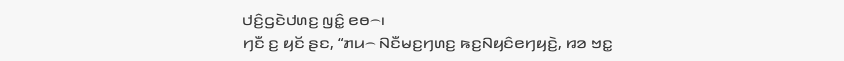ꤓꤢꤨ꤬ꤞꤢꤧꤓꤛꤢ꤬ ꤜꤢꤨ꤭ ꤕꤥ꤮꤯
ꤚꤢꤪ ꤢ꤬ ꤟꤢꤩ ꤔꤢ, “ꤊꤣ꤮ ꤡꤢꤪꤗꤢ꤬ꤚꤛꤢ꤬ ꤒꤢ꤬ꤡꤟꤢꤨꤕꤚꤟꤢꤧ꤬, ꤙꤤ ꤠꤢ꤭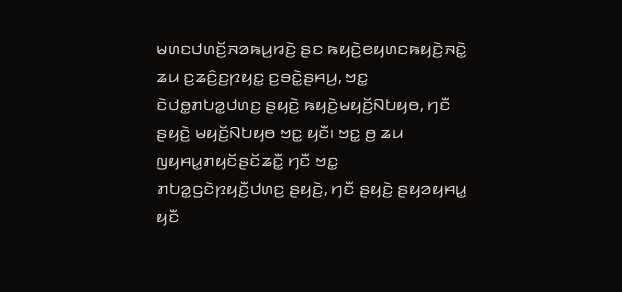ꤗꤛꤢꤓꤛꤢꤩ꤬ꤏꤤꤒꤣ꤬ꤙꤢꤧ꤬ ꤔꤢ ꤒꤟꤢꤧ꤬ꤕꤟꤛꤢꤒꤟꤢꤧ꤬ꤏꤢꤧ꤭ ꤘꤣ ꤢ꤬ꤘꤢꤨ꤬ꤢ꤬ꤐꤟꤢ꤭ ꤢ꤬ꤋꤢꤧ꤭ꤔꤌꤣ꤬, ꤠꤢ꤭ ꤢꤧꤓꤥ꤭ꤊꤝꤤ꤭ꤓꤛꤢ꤬ ꤔꤟꤢꤧ꤬ ꤒꤟꤢꤧ꤬ꤗꤟꤢꤩ꤬ꤡꤝꤟꤥ, ꤚꤢꤪ ꤔꤟꤢꤧ꤬ ꤗꤟꤢꤩ꤬ꤡꤝꤟꤥ ꤠꤢ꤭ ꤟꤢꤪ꤯ ꤠꤢ꤭ ꤥ꤬ ꤘꤣ ꤜꤟꤌꤣ꤭ꤊꤟꤢꤩꤔꤢꤩꤘꤢꤪ꤭ ꤚꤢꤪ ꤠꤢ꤭ ꤊꤝꤤ꤭ꤞꤢꤧꤐꤟꤢꤪ꤬ꤓꤛꤢ꤬ ꤔꤟꤢꤧ꤬, ꤚꤢꤪ ꤔꤟꤢꤧ꤬ ꤔꤟꤤꤟꤌꤣ꤭ ꤟꤢꤪ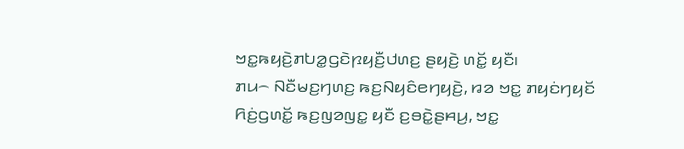ꤠꤢ꤭ꤒꤟꤢꤧ꤬ꤊꤝꤤ꤭ꤞꤢꤧꤐꤟꤢꤪ꤬ꤓꤛꤢ꤬ ꤔꤟꤢꤧ꤬ ꤛꤢꤩ꤭ ꤟꤢꤪ꤯
ꤊꤣ꤮ ꤡꤢꤪꤗꤢ꤬ꤚꤛꤢ꤬ ꤒꤢ꤬ꤡꤟꤢꤨꤕꤚꤟꤢꤧ꤬, ꤙꤤ ꤠꤢ꤭ ꤊꤟꤢꤦꤚꤟꤢꤩ ꤖꤢꤦ꤬ꤞꤛꤢꤩ꤭ ꤒꤢ꤬ꤜꤤꤜꤢ꤭ ꤟꤢꤪ ꤢ꤬ꤋꤢꤧ꤭ꤔꤌꤣ꤬, ꤠꤢ꤭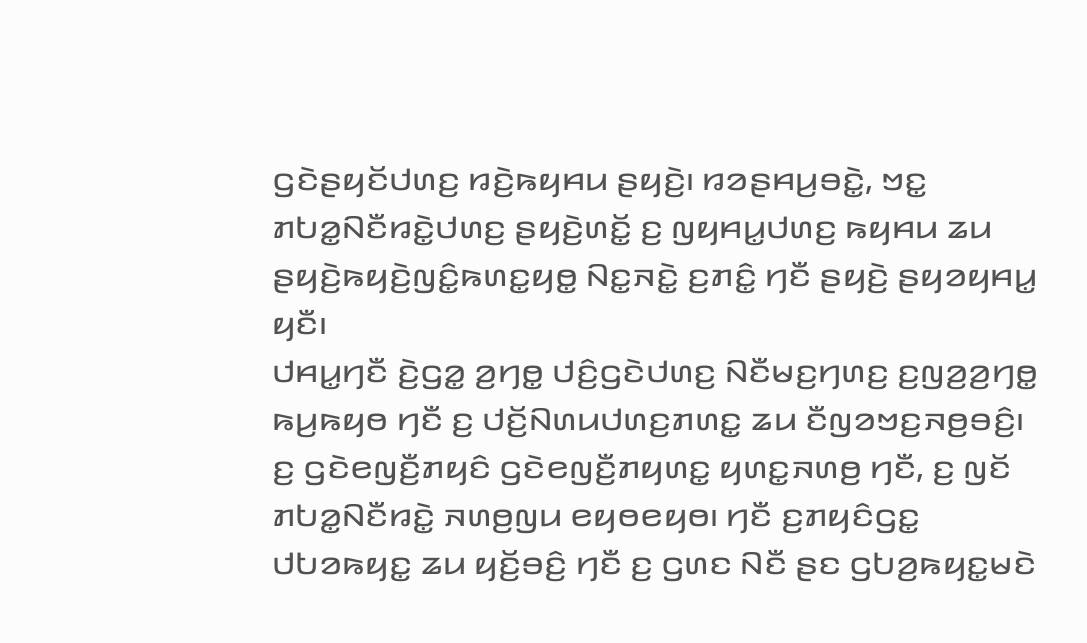ꤞꤢꤧꤔꤟꤢꤩꤓꤛꤢ꤬ ꤙꤢꤧ꤬ꤒꤟꤌꤣ ꤔꤟꤢꤧ꤬꤯ ꤙꤤꤔꤌꤣ꤬ꤋꤢꤧ꤭, ꤠꤢ꤭ ꤊꤝꤤ꤭ꤡꤢꤪꤙꤢꤧ꤭ꤓꤛꤢ꤬ ꤔꤟꤢꤧ꤬ꤛꤢꤩ꤭ ꤢ꤬ ꤜꤟꤌꤣ꤭ꤓꤛꤢ꤬ ꤒꤟꤌꤣ ꤘꤣ ꤔꤟꤢꤧ꤬ꤒꤟꤢꤧ꤬ꤜꤢꤨ꤭ꤒꤛꤢ꤭ꤟꤥ꤭ ꤡꤢ꤭ꤏꤢꤧ꤭ ꤢ꤬ꤊꤢꤨ꤭ ꤚꤢꤪ ꤔꤟꤢꤧ꤬ ꤔꤟꤤꤟꤌꤣ꤭ ꤟꤢꤪ꤯
ꤓꤌꤣ꤭ꤚꤢꤪ ꤢꤧ꤬ꤞꤤ꤭ ꤤ꤬ꤚꤥ꤭ ꤓꤢꤨ꤬ꤞꤢꤧꤓꤛꤢ꤬ ꤡꤢꤪꤗꤢ꤬ꤚꤛꤢ꤬ ꤢ꤬ꤜꤤ꤬ꤤ꤬ꤚꤥ꤭ ꤒꤣ꤬ꤒꤟꤥ ꤚꤢꤪ ꤢ꤬ ꤓꤢꤩ꤬ꤡꤛꤣꤓꤛꤢ꤬ꤊꤛꤢ꤭ ꤘꤣ ꤢꤪꤜꤤꤠꤢ꤬ꤏꤥ꤬ꤋꤢꤨ꤬꤯
ꤢ꤬ ꤞꤢꤧꤕꤜꤢꤪ꤬ꤊꤟꤢꤨ ꤞꤢꤧꤕꤜꤢꤪ꤬ꤊꤟꤛꤢ꤭ ꤟꤛꤢ꤭ꤏꤛꤥ꤬ ꤚꤢꤪ, ꤢ꤬ ꤜꤢꤩ ꤊꤝꤤ꤭ꤡꤢꤪꤙꤢꤧ꤭ ꤏꤛꤥ꤬ꤜꤣ ꤕꤟꤥꤕꤟꤥ꤯ ꤚꤢꤪ ꤢ꤬ꤊꤟꤢꤨꤞꤢ꤭ ꤓꤝꤤꤒꤟꤢ꤭ ꤘꤣ ꤟꤢꤩ꤬ꤋꤢꤨ꤬ ꤚꤢꤪ ꤢ꤬ ꤞꤛꤢ ꤡꤢꤪ ꤔꤢ ꤞꤝꤤ꤬ꤒꤟꤢ꤭ꤗꤢꤧ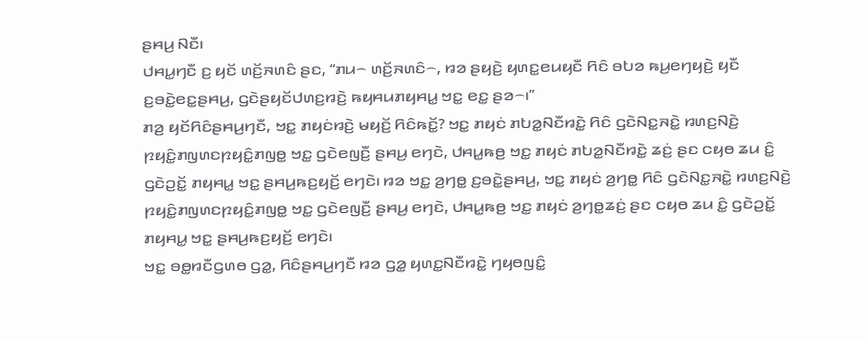ꤔꤌꤣ꤬ ꤡꤢꤪ꤯
ꤓꤌꤣ꤭ꤚꤢꤪ ꤢ꤬ ꤟꤢꤩ ꤛꤢꤩ꤬ꤏꤛꤢꤨ ꤔꤢ, “ꤊꤣ꤮ ꤛꤢꤩ꤬ꤏꤛꤢꤨ꤮, ꤙꤤ ꤔꤟꤢꤧ꤬ ꤟꤛꤢ꤭ꤕꤣꤟꤢꤪ ꤖꤢꤨ ꤋꤝꤤ ꤒꤣ꤬ꤕꤚꤟꤢꤧ꤬ ꤟꤢꤪ ꤢ꤬ꤋꤢꤧ꤭ꤕꤢ꤭ꤔꤌꤣ꤬, ꤞꤢꤧꤔꤟꤢꤩꤓꤛꤢ꤬ꤙꤢꤧ꤬ ꤒꤟꤌꤣꤊꤟꤌꤣ꤭ ꤠꤢ꤭ ꤕꤢ꤭ ꤔꤤ꤮꤯”
ꤊꤤ꤬ ꤟꤢꤩꤖꤢꤨꤔꤌꤣ꤬ꤚꤢꤪ, ꤠꤢ꤭ ꤊꤟꤢꤦꤙꤢꤧ꤬ ꤗꤟꤢꤩ꤬ ꤖꤢꤨꤒꤢꤩ꤭? ꤠꤢ꤭ ꤊꤟꤢꤦ ꤊꤝꤤ꤭ꤡꤢꤪꤙꤢꤧ꤭ ꤖꤢꤨ ꤞꤢꤧꤡꤢ꤭ꤏꤢꤧ꤭ ꤙꤛꤢ꤬ꤡꤢꤧ꤬ ꤐꤟꤢꤨ꤭ꤊꤜꤛꤢꤐꤟꤢꤨ꤭ꤊꤜꤥ꤭ ꤠꤢ꤭ ꤞꤢꤧꤕꤜꤢꤪ꤬ ꤔꤌꤣ꤬ ꤕꤚꤢꤧ, ꤓꤌꤣ꤭ꤒꤥ꤬ ꤠꤢ꤭ ꤊꤟꤢꤦ ꤊꤝꤤ꤭ꤡꤢꤪꤙꤢꤧ꤭ ꤘꤢꤦ꤬ ꤔꤢ ꤍꤟꤥ ꤘꤣ ꤢꤨ꤭ ꤞꤢꤧꤑꤢꤩ꤭ ꤊꤟꤌꤣ꤭ ꤠꤢ꤭ ꤔꤌꤣ꤬ꤒꤢ꤬ꤟꤢꤩ꤬ ꤕꤚꤢꤧ꤯ ꤙꤤ ꤠꤢ꤭ ꤤ꤬ꤚꤥ꤭ ꤢ꤬ꤋꤢꤧ꤭ꤔꤌꤣ꤬, ꤠꤢ꤭ ꤊꤟꤢꤦ ꤤ꤬ꤚꤥ꤭ ꤖꤢꤨ ꤞꤢꤧꤡꤢ꤭ꤏꤢꤧ꤭ ꤙꤛꤢ꤬ꤡꤢꤧ꤬ ꤐꤟꤢꤨ꤭ꤊꤜꤛꤢꤐꤟꤢꤨ꤭ꤊꤜꤥ꤭ ꤠꤢ꤭ ꤞꤢꤧꤕꤜꤢꤪ꤬ ꤔꤌꤣ꤬ ꤕꤚꤢꤧ, ꤓꤌꤣ꤭ꤒꤥ꤬ ꤠꤢ꤭ ꤊꤟꤢꤦ ꤤ꤬ꤚꤥ꤭ꤘꤢꤦ꤬ ꤔꤢ ꤍꤟꤥ ꤘꤣ ꤢꤨ꤭ ꤞꤢꤧꤑꤢꤩ꤭ ꤊꤟꤌꤣ꤭ ꤠꤢ꤭ ꤔꤌꤣ꤬ꤒꤢ꤬ꤟꤢꤩ꤬ ꤕꤚꤢꤧ꤯
ꤠꤢ꤭ ꤋꤥ꤭ꤙꤢꤪꤞꤛꤥ ꤞꤤ꤭, ꤖꤢꤨꤔꤌꤣ꤬ꤚꤢꤪ ꤙꤤ ꤞꤤ꤭ ꤟꤛꤢ꤭ꤡꤢꤪꤙꤢꤧ꤭ ꤚꤟꤥꤜꤢꤨ꤭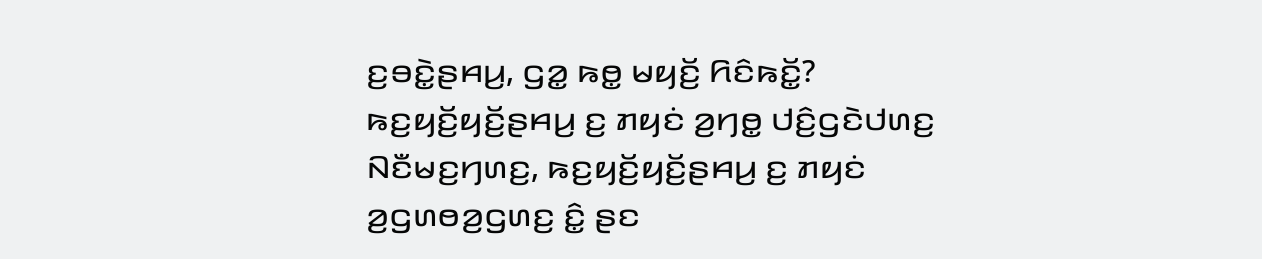ꤢ꤬ꤋꤢꤧ꤭ꤔꤌꤣ꤬, ꤞꤤ꤭ ꤒꤥ꤭ ꤗꤟꤢꤩ꤬ ꤖꤢꤨꤒꤢꤩ꤭? ꤒꤢ꤬ꤟꤢꤩ꤬ꤟꤢꤩ꤬ꤔꤌꤣ꤬ ꤢ꤬ ꤊꤟꤢꤦ ꤤ꤬ꤚꤥ꤭ ꤓꤢꤨ꤬ꤞꤢꤧꤓꤛꤢ꤬ ꤡꤢꤪꤗꤢ꤬ꤚꤛꤢ꤬, ꤒꤢ꤬ꤟꤢꤩ꤬ꤟꤢꤩ꤬ꤔꤌꤣ꤬ ꤢ꤬ ꤊꤟꤢꤦ ꤤ꤬ꤞꤛꤥꤤ꤬ꤞꤛꤢ꤬ ꤢꤨ꤭ ꤔꤢ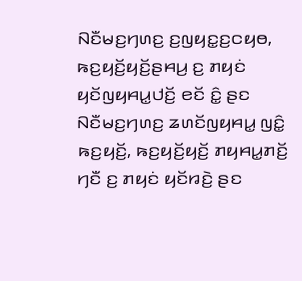ꤡꤢꤪꤗꤢ꤬ꤚꤛꤢ꤬ ꤢ꤬ꤜꤟꤢ꤭ꤢ꤬ꤍꤟꤥ, ꤒꤢ꤬ꤟꤢꤩ꤬ꤟꤢꤩ꤬ꤔꤌꤣ꤬ ꤢ꤬ ꤊꤟꤢꤦ ꤟꤢꤩꤜꤟꤌꤣ꤭ꤓꤢꤩ꤬ ꤕꤢꤩ ꤢꤨ꤭ ꤔꤢ ꤡꤢꤪꤗꤢ꤬ꤚꤛꤢ꤬ ꤘꤛꤢꤩꤜꤟꤌꤣ꤭ ꤜꤢꤨ꤭ ꤒꤢ꤬ꤟꤢꤩ꤬, ꤒꤢ꤬ꤟꤢꤩ꤬ꤟꤢꤩ꤬ ꤊꤟꤌꤣ꤭ꤊꤢꤩ꤬ ꤚꤢꤪ ꤢ꤬ ꤊꤟꤢꤦ ꤟꤢꤩꤙꤢꤧ꤬ ꤔꤢ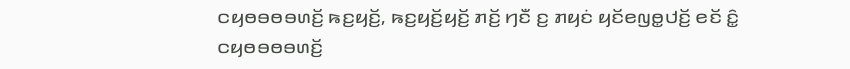ꤍꤟꤥꤋꤥꤋꤛꤢꤩ꤬ ꤒꤢ꤬ꤟꤢꤩ꤬, ꤒꤢ꤬ꤟꤢꤩ꤬ꤟꤢꤩ꤬ ꤊꤢꤩ꤬ ꤚꤢꤪ ꤢ꤬ ꤊꤟꤢꤦ ꤟꤢꤩꤕꤜꤥ꤭ꤓꤢꤩ꤬ ꤕꤢꤩ ꤢꤨ꤭ ꤍꤟꤥꤋꤥꤋꤛꤢꤩ꤬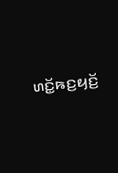ꤛꤢꤩ꤭ꤒꤢ꤬ꤟꤢꤩ꤬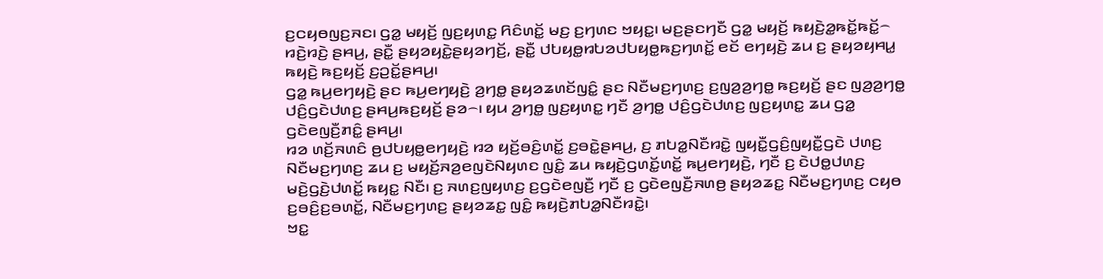ꤢ꤬ꤍꤟꤥꤜꤢ꤬ꤏꤢ꤯ ꤞꤤ꤭ ꤗꤟꤢꤩ꤬ ꤜꤢ꤬ꤟꤛꤢ꤭ ꤖꤢꤨꤛꤢꤩ꤭ ꤗꤢ꤬ ꤢ꤬ꤚꤛꤢ ꤠꤟꤢ꤭꤯ ꤗꤢ꤬ꤔꤢꤚꤢꤪ ꤞꤤ꤭ ꤗꤟꤢꤩ꤬ ꤒꤟꤢꤧ꤬ꤤ꤭ꤒꤢꤩ꤭ꤒꤢꤩ꤭꤮ ꤙꤢꤧ꤬ꤙꤢꤧ꤬ ꤔꤌꤣ꤬, ꤔꤢꤪ꤭ ꤔꤟꤤꤟꤢꤧ꤭ꤔꤟꤤꤚꤢꤩ꤬, ꤔꤢꤪ꤭ ꤓꤝꤟꤥ꤭ꤙꤝꤤꤓꤝꤟꤥ꤭ꤒꤢ꤬ꤚꤛꤢꤩ꤭ ꤕꤢꤩ ꤕꤚꤟꤢꤧ꤬ ꤘꤣ ꤢ꤬ ꤔꤟꤤꤟꤌꤣ꤭ ꤒꤟꤢꤧ꤬ ꤒꤢ꤬ꤟꤢꤩ꤬ ꤢ꤬ꤑꤢꤩ꤭ꤔꤌꤣ꤬꤯
ꤞꤤ꤭ ꤒꤣ꤬ꤕꤚꤟꤢꤧ꤬ ꤔꤢ ꤒꤣ꤬ꤕꤚꤟꤢꤧ꤬ ꤤ꤬ꤚꤥ꤭ ꤔꤟꤤꤘꤛꤢꤩꤜꤢꤨ꤭ ꤔꤢ ꤡꤢꤪꤗꤢ꤬ꤚꤛꤢ꤬ ꤢ꤬ꤜꤤ꤬ꤤ꤬ꤚꤥ꤭ ꤒꤢ꤬ꤟꤢꤩ꤬ ꤔꤢ ꤜꤤ꤬ꤤ꤬ꤚꤥ꤭ ꤓꤢꤨ꤬ꤞꤢꤧꤓꤛꤢ꤬ ꤔꤌꤣ꤬ꤒꤢ꤬ꤟꤢꤩ꤬ ꤔꤤ꤮꤯ ꤟꤣ ꤤ꤬ꤚꤥ꤭ ꤜꤢ꤬ꤟꤛꤢ꤭ ꤚꤢꤪ ꤤ꤬ꤚꤥ꤭ ꤓꤢꤨ꤬ꤞꤢꤧꤓꤛꤢ꤬ ꤜꤢ꤬ꤟꤛꤢ꤭ ꤘꤣ ꤞꤤ꤭ ꤞꤢꤧꤕꤜꤢꤪ꤬ꤊꤢꤨ꤭ ꤔꤌꤣ꤬꤯
ꤙꤤ ꤛꤢꤩ꤬ꤏꤛꤢꤨ ꤥ꤬ꤓꤝꤟꤥ꤭ꤕꤚꤟꤢꤧ꤬ ꤙꤤ ꤟꤢꤩ꤬ꤋꤢꤨ꤬ꤛꤢꤩ꤭ ꤢ꤬ꤋꤢꤧ꤭ꤔꤌꤣ꤬, ꤢ꤬ ꤊꤝꤤ꤭ꤡꤢꤪꤙꤢꤧ꤭ ꤜꤟꤢꤪ꤭ꤞꤢꤨ꤬ꤜꤟꤢꤪ꤭ꤞꤢꤧ ꤓꤛꤢ꤬ ꤡꤢꤪꤗꤢ꤬ꤚꤛꤢ꤬ ꤘꤣ ꤢ꤬ ꤗꤟꤢꤩ꤬ꤏꤤ꤬ꤕꤜꤢꤧꤡꤟꤛꤢ ꤜꤢꤨ꤭ ꤘꤣ ꤒꤟꤢꤧ꤬ꤞꤛꤢꤩ꤭ꤛꤢꤩ꤭ ꤒꤣ꤬ꤕꤚꤟꤢꤧ꤬, ꤚꤢꤪ ꤢ꤬ ꤢꤧꤓꤥ꤭ꤓꤛꤢ꤬ ꤗꤢꤧ꤬ꤞꤢꤧ꤬ꤓꤛꤢꤩ꤭ ꤒꤟꤢ꤭ ꤡꤢꤪ꤯ ꤢ꤬ ꤏꤛꤢ꤬ꤜꤟꤛꤢ꤬ ꤢ꤬ꤞꤢꤧꤕꤜꤢꤪ꤬ ꤚꤢꤪ ꤢ꤬ ꤞꤢꤧꤕꤜꤢꤪ꤬ꤏꤛꤥ꤬ ꤔꤟꤤꤘꤢ꤭ ꤡꤢꤪꤗꤢ꤬ꤚꤛꤢ꤬ ꤍꤟꤥ ꤢ꤬ꤋꤢꤨ꤬ꤢ꤬ꤋꤛꤢꤩ꤭, ꤡꤢꤪꤗꤢ꤬ꤚꤛꤢ꤬ ꤔꤟꤤꤘꤢ꤭ ꤜꤢꤨ꤭ ꤒꤟꤢꤧ꤬ꤊꤝꤤ꤭ꤡꤢꤪꤙꤢꤧ꤭꤯
ꤠꤢ꤭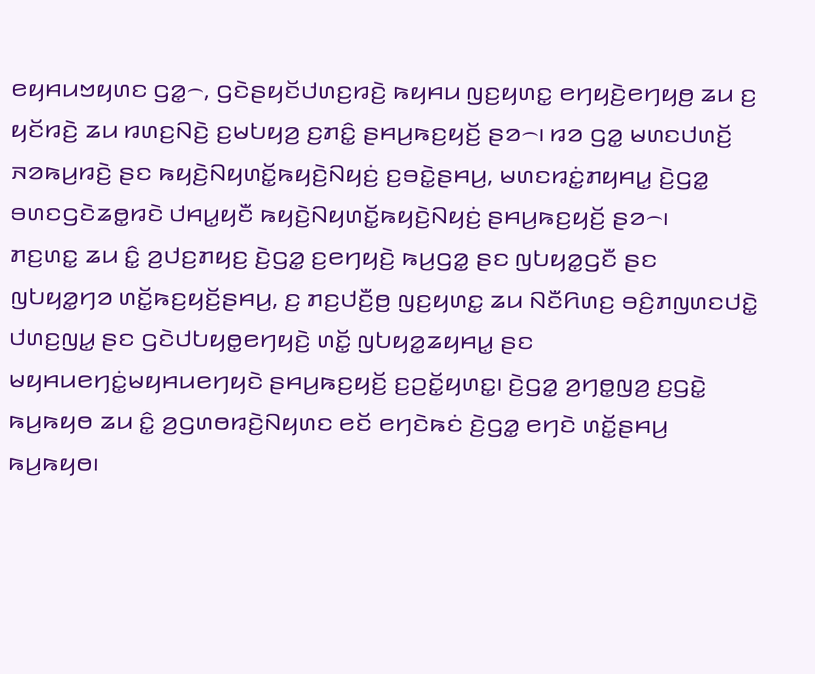ꤕꤟꤌꤣꤠꤟꤛꤢ ꤞꤤ꤭꤮, ꤞꤢꤧꤔꤟꤢꤩꤓꤛꤢ꤬ꤙꤢꤧ꤬ ꤒꤟꤌꤣ ꤜꤢ꤬ꤟꤛꤢ꤭ ꤕꤚꤟꤢꤧ꤬ꤕꤚꤟꤥ꤬ ꤘꤣ ꤢ꤬ ꤟꤢꤩꤙꤢꤧ꤬ ꤘꤣ ꤙꤛꤢ꤬ꤡꤢꤧ꤬ ꤢ꤬ꤗꤝꤟꤤ꤬ ꤢ꤬ꤊꤢꤨ꤭ ꤔꤌꤣ꤬ꤒꤢ꤬ꤟꤢꤩ꤬ ꤔꤤ꤮꤯ ꤙꤤ ꤞꤤ꤭ ꤗꤛꤢꤓꤛꤢꤩ꤬ ꤏꤤꤒꤣ꤬ꤙꤢꤧ꤬ ꤔꤢ ꤒꤟꤢꤧ꤬ꤡꤟꤛꤢꤩ꤭ꤒꤟꤢꤧ꤬ꤡꤟꤢꤦ꤬ ꤢ꤬ꤋꤢꤧ꤭ꤔꤌꤣ꤬, ꤗꤛꤢꤙꤢꤦ꤭ꤊꤟꤌꤣ꤭ ꤢꤧ꤬ꤞꤤ꤭ ꤋꤛꤢꤞꤢꤧꤘꤥ꤭ꤙꤢꤧ ꤓꤌꤣ꤭ꤟꤢꤪ ꤒꤟꤢꤧ꤬ꤡꤟꤛꤢꤩ꤭ꤒꤟꤢꤧ꤬ꤡꤟꤢꤦ꤬ ꤔꤌꤣ꤬ꤒꤢ꤬ꤟꤢꤩ꤬ ꤔꤤ꤮꤯
ꤊꤢ꤬ꤛꤢ꤭ ꤘꤣ ꤢꤨ꤭ ꤤ꤬ꤓꤢ꤬ꤊꤟꤢ꤬ ꤢꤧ꤬ꤞꤤ꤭ ꤢ꤬ꤕꤚꤟꤢꤧ꤬ ꤒꤣ꤬ꤞꤤ꤭ ꤔꤢ ꤜꤝꤟꤤ꤭ꤞꤢꤪ ꤔꤢ ꤜꤝꤟꤤ꤭ꤚꤤ ꤛꤢꤩ꤭ꤒꤢ꤬ꤟꤢꤩ꤬ꤔꤌꤣ꤬, ꤢ꤬ ꤊꤢ꤬ꤓꤢꤪ꤬ꤥ꤬ ꤜꤢ꤬ꤟꤛꤢ꤭ ꤘꤣ ꤡꤢꤪꤖꤛꤢ꤬ ꤋꤢꤨ꤬ꤊꤜꤛꤢꤓꤢꤧ꤭ ꤓꤛꤢ꤬ꤜꤣ꤭ ꤔꤢ ꤞꤢꤧꤓꤝꤟꤥ꤭ꤕꤚꤟꤢꤧ꤬ ꤛꤢꤩ꤭ ꤜꤝꤟꤤ꤭ꤘꤟꤌꤣ꤭ ꤔꤢ ꤗꤟꤌꤣꤕꤚꤢꤦ꤭ꤗꤟꤌꤣꤕꤚꤟꤢꤧ ꤔꤌꤣ꤬ꤒꤢ꤬ꤟꤢꤩ꤬ ꤢ꤬ꤑꤢꤩ꤭ꤟꤛꤢ꤭꤯ ꤢꤧ꤬ꤞꤤ꤭ ꤤ꤬ꤚꤥ꤭ꤜꤤ꤬ ꤢ꤬ꤞꤢꤧ꤭ ꤒꤣ꤬ꤒꤟꤥ ꤘꤣ ꤢꤨ꤭ ꤤ꤬ꤞꤛꤥꤙꤢꤧ꤬ꤡꤟꤛꤢ ꤕꤢꤩ ꤕꤚꤢꤧꤒꤢꤦ ꤢꤧ꤬ꤞꤤ꤭ ꤕꤚꤢꤧ ꤛꤢꤩ꤭ꤔꤌꤣ꤬ ꤒꤣ꤬ꤒꤟꤥ꤯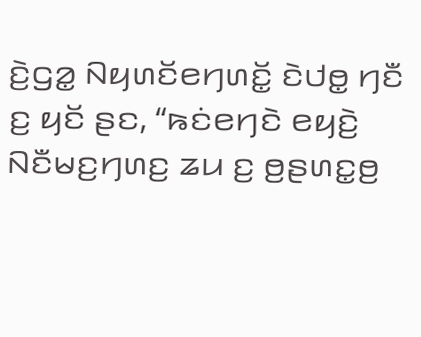ꤢꤧ꤬ꤞꤤ꤭ ꤡꤟꤛꤢꤩꤕꤚꤛꤢꤩ꤭ ꤢꤧꤓꤥ꤭ ꤚꤢꤪ ꤢ꤬ ꤟꤢꤩ ꤔꤢ, “ꤒꤢꤦꤕꤚꤢꤧ ꤕꤟꤢꤧ꤬ ꤡꤢꤪꤗꤢ꤬ꤚꤛꤢ꤬ ꤘꤣ ꤢ꤬ ꤥ꤬ꤔꤛꤢ꤭ꤥ꤬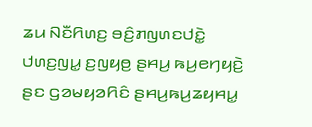ꤘꤣ ꤡꤢꤪꤖꤛꤢ꤬ ꤋꤢꤨ꤬ꤊꤜꤛꤢꤓꤢꤧ꤭ ꤓꤛꤢ꤬ꤜꤣ꤭ ꤢ꤬ꤜꤟꤥ꤬ ꤔꤌꤣ꤬ ꤒꤣ꤬ꤕꤚꤟꤢꤧ꤬ ꤔꤢ ꤞꤤꤗꤟꤤꤖꤢꤨ ꤔꤌꤣ꤬ꤒꤣ꤬ꤘꤟꤌꤣ꤭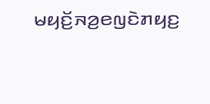ꤗꤟꤢꤩ꤬ꤏꤤ꤬ꤕꤜꤢꤧꤊꤟꤢ꤬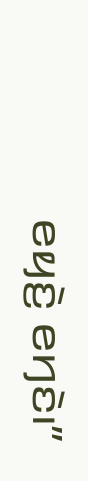ꤕꤟꤢꤧ꤬ ꤕꤚꤢꤧ꤯”